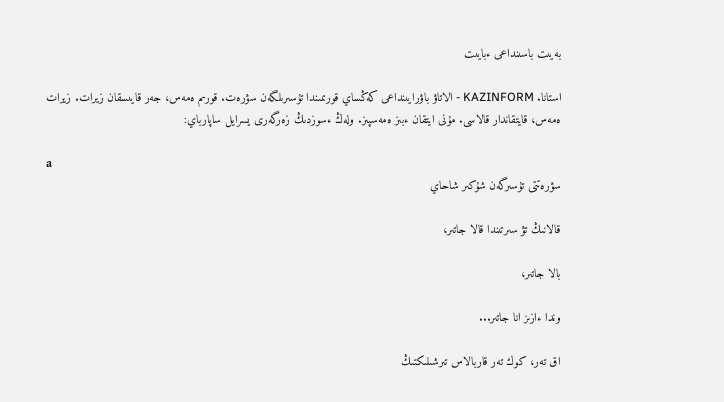بەيىت باسىنداعى ءبايىت

استانا. KAZINFORM - الاتاۋ باۋرايىنداعى كەڭساي قورىمىندا تۇسىرىلگەن سۋرەت. قورىم ەمەس، جەر قايىسقان زيرات. زيرات ەمەس، قايتقاندار قالاسى. مۇنى ايتقان ءبىز ەمەسپىز. ولەڭ ءسوزدىڭ زەرگەرى يسرايل ساپارباي:

а
سۋرەتتى تۇسىرگەن شۇكىر شاحاي

قالانىڭ تۋ سىرتىندا قالا جاتىر،

بالا جاتىر،

وندا ءازىز انا جاتىر...

اق تەر، كوك تەر قاربالاس تىرشىلىكتىڭ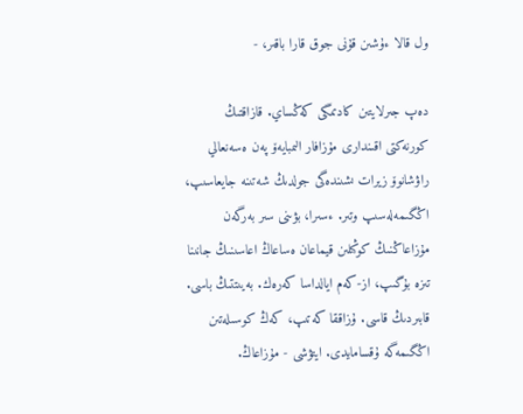ول قالا ءۇشىن قۇنى جوق قارا باقىر، -

دەپ جىرلايتىن كادىمگى كەڭساي. قازاقتىڭ كورنەكتى اقىندارى مۇزافار الىمبايەۆ پەن ەسەنعالي راۋشانوۆ زيرات ىشىندەگى جولدىڭ شەتىنە جايعاسىپ، اڭگىمەلەسىپ وتىر. ءسىرا، بۋىنى سىر بەرگەن مۇزاعاڭنىڭ كوڭىلىن قيماعان ەساعاڭ اعاسىنىڭ جانىنا تىزە بۇگىپ، از-كەم ايالداسا كەرەك. بەيىتتىڭ باسى. قابىردىڭ قاسى. ۇزاققا كەتىپ، كەڭ كوسىلەتىن اڭگىمەگە ۇقسامايدى. ايتۋشى - مۇزاعاڭ.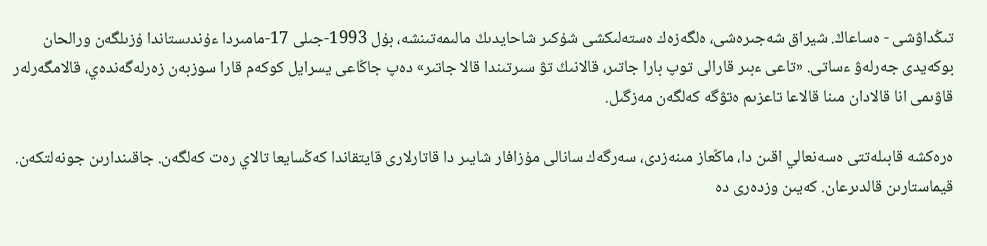تىڭداۋشى - ەساعاڭ. شيراق شەجىرەشى، ەلگەزەك ەستەلىكشى شۇكىر شاحايدىڭ مالىمەتىنشە، بۇل 1993-جىلى 17-مامىردا ءۇندىستاندا ۇزىلگەن ورالحان بوكەيدى جەرلەۋ ءساتى. «تاعى ءبىر قارالى توپ بارا جاتىر، قالانىڭ تۋ سىرتىندا قالا جاتىر» دەپ جاڭاعى يسرايل كوكەم قارا سوزبەن زەرلەگەندەي، قالامگەرلەر قاۋىمى انا قالادان مىنا قالاعا تاعزىم ەتۋگە كەلگەن مەزگىل.

ەرەكشە قابىلەتتى ەسەنعالي اقىن دا، ماڭعاز مىنەزدى، سەرگەك سانالى مۇزافار شايىر دا قاتارلارى قايتقاندا كەڭسايعا تالاي رەت كەلگەن. جاقىندارىن جونەلتكەن. قيماستارىن قالدىرعان. كەيىن وزدەرى دە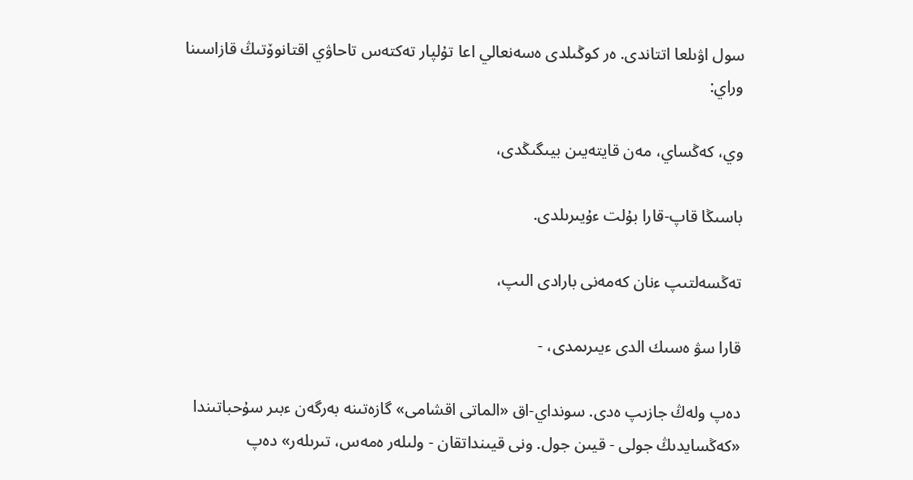سول اۋىلعا اتتاندى. ەر كوڭىلدى ەسەنعالي اعا تۇلپار تەكتەس تاحاۋي اقتانوۆتىڭ قازاسىنا وراي:

وي، كەڭساي، مەن قايتەيىن بيىگىڭدى،

باسىڭا قاپ-قارا بۇلت ءۇيىرىلدى.

تەڭسەلتىپ ءنان كەمەنى بارادى الىپ،

قارا سۋ ەسىك الدى ءيىرىمدى، -

دەپ ولەڭ جازىپ ەدى. سونداي-اق «الماتى اقشامى» گازەتىنە بەرگەن ءبىر سۇحباتىندا «كەڭسايدىڭ جولى - قيىن جول. ونى قيىنداتقان - ولىلەر ەمەس، تىرىلەر» دەپ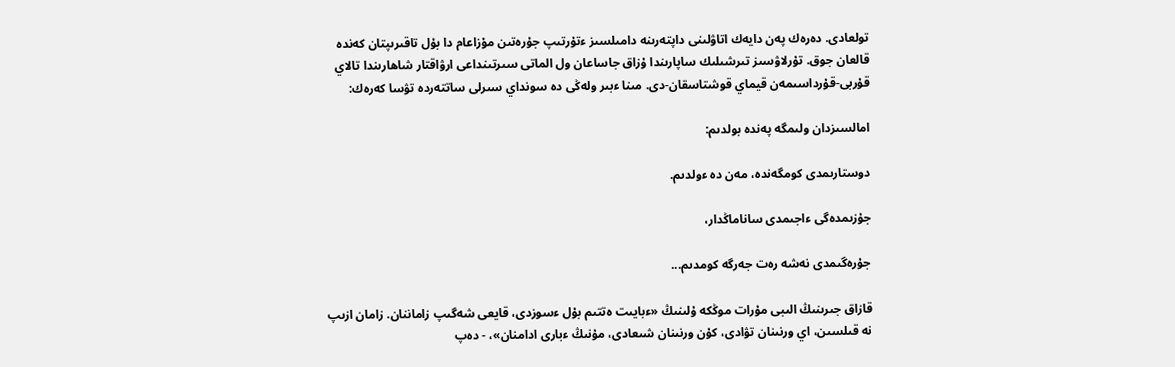تولعادى. دەرەك پەن دايەك اتاۋلىنى داپتەرىنە دامىلسىز ءتۇرتىپ جۇرەتىن مۇزاعام دا بۇل تاقىرىپتان كەندە قالعان جوق. تۇرلاۋسىز تىرشىلىك ساپارىندا ۇزاق جاساعان ول الماتى سىرتىنداعى ارۋاقتار شاھارىندا تالاي قۇربى-قۇرداسىمەن قيماي قوشتاسقان-دى. مىنا ءبىر ولەڭى دە سونداي سىرلى ساتتەردە تۋسا كەرەك:

امالسىزدان ولىمگە پەندە بولدىم:

دوستارىمدى كومگەندە، مەن دە ءولدىم.

جۇزىمدەگى ءاجىمدى ساناماڭدار،

جۇرەگىمدى نەشە رەت جەرگە كومدىم...

قازاق جىرىنىڭ الىبى مۇرات موڭكە ۇلىنىڭ «ءبايىت ەتتىم بۇل ءسوزدى، قايعى شەگىپ زاماننان. زامان ازىپ نە قىلسىن، اي ورنىنان تۋادى، كۇن ورنىنان شىعادى، مۇنىڭ ءبارى ادامنان»، - دەپ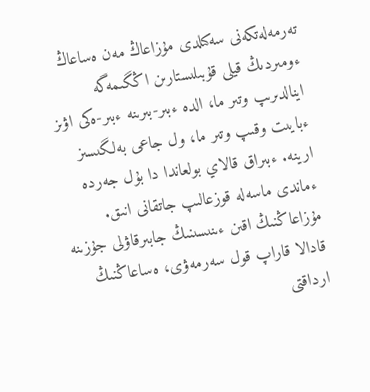تەرمەلەتكەنى سەكىلدى مۇزاعاڭ مەن ەساعاڭ ءومىردىڭ قيلى قۇبىلىستارىن اڭگىمەگە اينالدىرىپ وتىر ما، الدە ءبىر-بىرىنە ءبىر-ەكى اۋىز ءبايىت وقىپ وتىر ما، ول جاعى بەلگىسىز ارينە. ءبىراق قالاي بولعاندا دا بۇل جەردە ءماندى ماسەلە قوزعالىپ جاتقانى انىق. مۇزاعاڭنىڭ اقىن ءىنىسىنىڭ جابىرقاۋلى جۇزىنە قادالا قاراپ قول سەرمەۋى، ەساعاڭنىڭ ارداقتى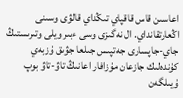اعاسىن قاس قاقپاي تىڭداي قالۋى وسىنى اڭعارتقانداي. ال نەگىزى وسى ءبىر ويلى وتىرىستىڭ جاي-جاپسارى جەتپىس جىلعا جۋىق ۇزبەي كۇندەلىك جازعان مۇزافار اعانىڭ تاۋ-تاۋ بوپ ۇيىلگەن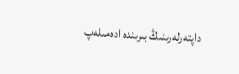داپتەرلەرىنىڭ بىرىندە ادەمىلەپ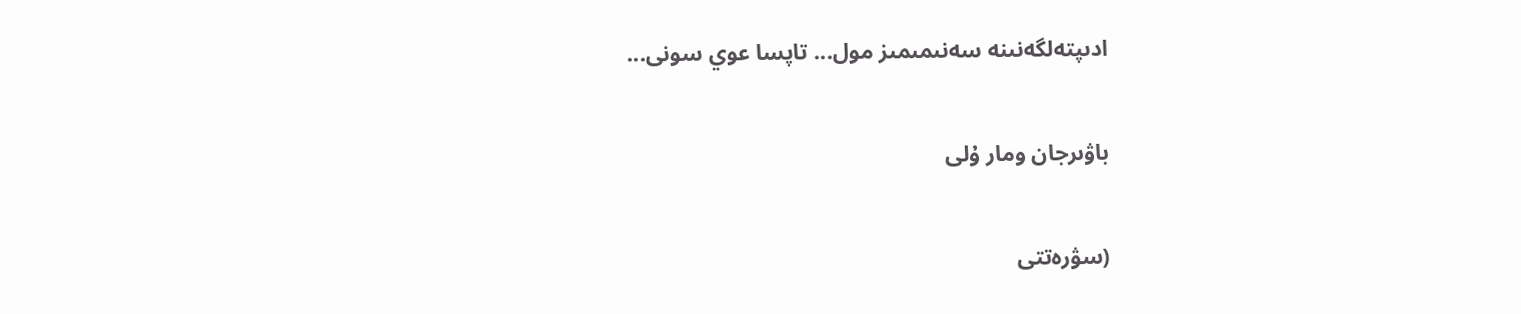ادىپتەلگەنىنە سەنىمىمىز مول... تاپسا عوي سونى...

باۋىرجان ومار ۇلى

(سۋرەتتى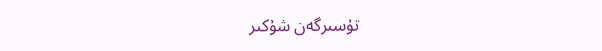تۇسىرگەن شۇكىر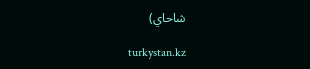شاحاي)

turkystan.kz